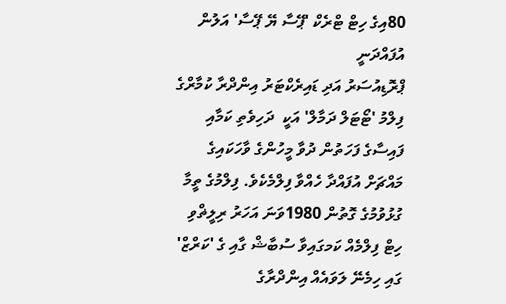80އިގެ ހިޓް ޓްރެކް 'ޕޭސާ ޔޭ ޕޭސާ' އަލުން އުފައްދަނީ
ޕްރޮޑިއުސަރު އަދި ޑައިރެކްޓަރު އިންދްރާ ކުމާރްގެ ފިލްމު 'ޓޯޓަލް ދަމާލް' އަކީ  ދަހިވެތި ކަމާއި ފައިސާގެ ފަހަތުން ދުވާ މީހުންގެ ވާހަކައިގެ މައްޗަށް އުފައްދާ ހެއްވާ ފިލްމެކެވެ. ފިލްމުގެ ތީމާ ގުޅުވުމުގެ ގޮތުން 1980ވަނަ އަހަރު ރިލީޡްވި ހިޓް ފިލްމެއް ކަމގައިވާ ސުބާޝް ގާއި ގެ 'ކަރްޒް' ގައި ހިމެނޭ ލަވައެއް އިންދްރާގެ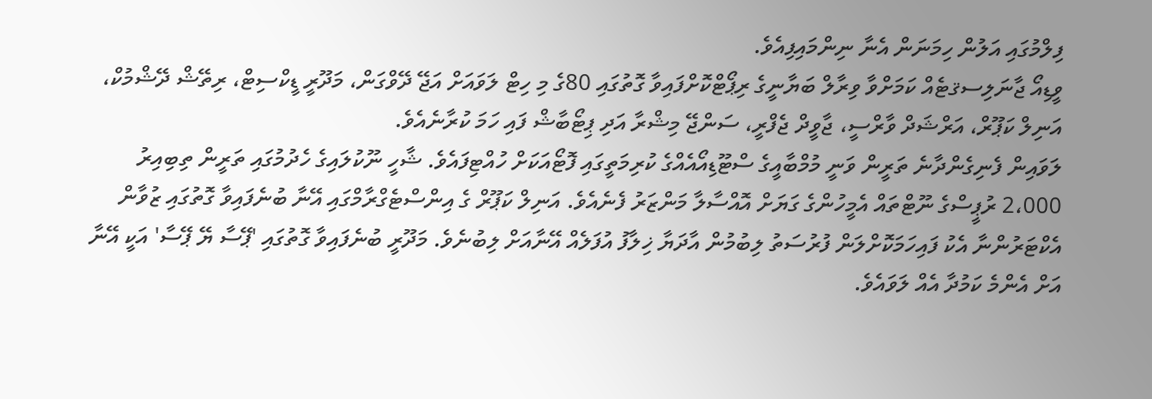ފިލްމުގައި އަލުން ހިމަނަން އެނާ ނިންމައިފިއެވެ.
ވީޑިއޯ ޖާނަލިސޤޓެއް ކަމަށްވާ ވިރާލް ބަޔާނީގެ ރިޕޯޓްކޮށްފައިވާ ގޮތުގައި 80ގެ މި ހިޓް ލަވައަށް އަޖޭ ދޭވްގަން، މަދޫރީ ޑީކްސިޓް، ރިތޭޝް ދޭޝްމުކް، އަނިލް ކަޕޫރް، އަރްޝަދް ވާރްސީ، ޖާވީދް ޖެފްރީ، ސަންޖޭ މިޝްރާ އަދި ޕިޓޯބާޝް ފައި ހަމަ ކުރާނެއެވެ.
ލަވައިން ފެނިގެންދާނެ ތަރީން ވަނީ މުމްބާއީގެ ސްޓޫޑިއޯއެއްގެ ކުރިމަތީގައި ފޮޓޯއަކަށް ހުއްޓިފައެވެ. ޝާހީ ނޫކުލައިގެ ހެދުމުގައި ތަރީން ތިބިއިރު 2،000 ރުޕީސްގެ ނޫޓްތައް އެމީހުންގެ ގަޔަށް އޮއްސާލާ މަންޒަރު ފެނެއެވެ. އަނިލް ކަޕޫރް ގެ އިންސްޓެގްރާމްގައި އޭނާ ބުނެފައިވާ ގޮތުގައި ޒުވާން އެކްޓަރުންނާ އެކު ފައިހަމަކޮށްލަން ފުރުސަތު ލިބުމުން އާދަޔާ ޚިލާފު އުފަލެއް އޭނާއަށް ލިބުނެވެ. މަދޫރީ ބުނެފައިވާ ގޮތުގައި 'ޕޭސާ ޔޭ ޕޭސާ' އަކީ އޭނާ އަށް އެންމެ ކަމުދާ އެއް ލަވައެވެ.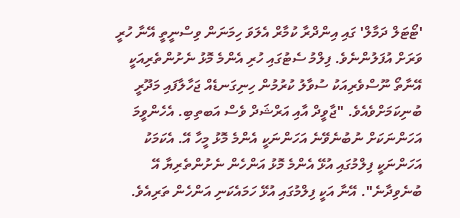'ޓޯޓަލް ދަމާލް' ގައި އިންދްރާ ކުމާރް އެލަވަ ހިމަނަން ވިސްނީތީ އޭނާ ހުރީ ވަރަށް އުފަލުންނެވެ. ފިލްމު ސެޓުގައި ހުރި އެންމެ މޮޅު ނެށުންތެރިއަކީ އޭނާތޯ ނޫސްވެރިއަކު ސުވާލު ކުރުމުން ހިނިގަނޑެއް ޖަހާލާފައި މަދޫރީ ބުނިކަމަށްވެއެވެ. "ޖާވީދް އާއި އަރްޝަދް ވެސް އަބތިބި. އެހެންވީމަ އަހަންނަކަށް ނުބުނެވޭނެ އަހަންނަކީ އެންމެ މޮޅު މީހާ އޭ. އެކަމަކު އަހަންނަކީ ފިލްމުގައި އުޅޭ އެންމެ މޮޅު އަންހެން ނެށުންތެރިޔާ އޭ ބުނެވިދާނެ". އޭނާ އަކީ ފިލްމުގައި އުޅޭ ހަމައެކަނި އަންހެން ތަރިއެވެ.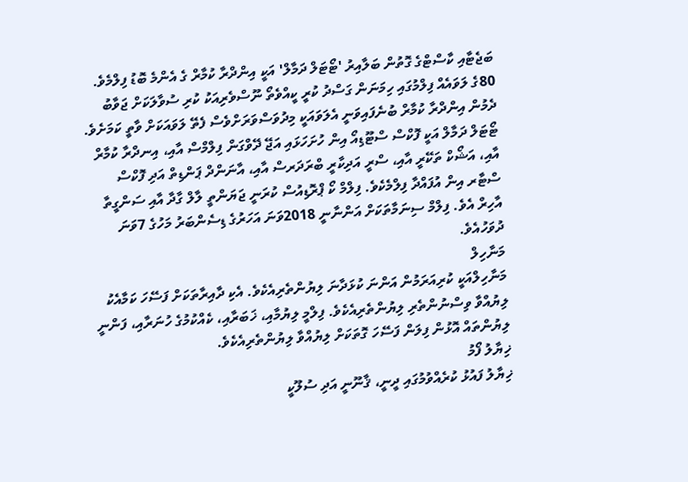ބަޖެޓާއި ކާސްޓްގެ ގޮތުން ބަލާއިރު 'ޓޯޓަލް ދަމާލް' އަކީ އިންދްރާ ކުމާރް ގެ އެންމެ ބޮޑު ފިލްމެވެ. 80ގެ ލަވައެއް ފިލްމުގައި ހިމަނަން ގަސްދު ކުރީ ކީއްވެތޯ ނޫސްވެރިއަކު ކުރި ސުވާލަކަށް ޖަވާބު ދެމުން އިންދްރާ ކުމާރް ބުނެފައިވަނީ އެލަވައަކީ މިދުވަސްވަރަށްވެސް ފެތޭ ލަވައަކަށް ވާތީ ކަމަށެވެ.
ޓޯޓަލް ދަމާލް އަކީ ފޮކްސް ސްޓޫޑިއޯ އިން ހުށަހަޅައި އަޖޭ ދޭވްގަން ފިލްމްސް އާއި، އިނދްރާ ކުމާރް އާއި، އަޝޯކް ތަކޭރީ އާއި، ސްރީ އަދިކާރީ ބްރަދަރސް އާއި، އާނަންދް ޕަންޑިތް އަދި ފޮކްސް ސްޓާރ އިން އުފައްދާ ފިލްމެކެވެ. ފިލްމް ކޯ ޕްރޮޑިއުސް ކުރަނީ ޖަޔަންތީ ލާލް ގާދާ އާއި ސަންގީތާ އާހިރް އެވެ. ފިލްމް ސިނަމާތަކަށް އަންނާނީ 2018ވަނަ އަހަރުގެ ޑިސެންބަރު މަހުގެ 7ވަނަ ދުވަހުއެވެ.
މަނާހިލް
މަނާހިލްއަކީ ކުރިއަރަމުން އަންނަ ކުޅަދާނަ ލިޔުންތެރިއެކެވެ. އެކި ދާއިރާތަކަށް ފަސޭހަ ކަމާއެކު ލިޔުއްވާ ވިސްނުންތެރި ލިޔުންތެރިއެކެވެ. ފިލްމީ ލިޔުމާއި، ޚަބަރާއި، ކެއްކުމުގެ ހުނަރާއި، ފަންނީ ލިޔުންތައް އޮޅުން ފިލަން ފަސޭހަ ގޮތަކަށް ލިޔުއްވާ ލިޔުންތެރިއެކެވެ.
ޚިޔާލު ފޯމު
ޚިޔާލު ފައުޅު ކުރެއްވުމުގައި ދީނީ، ޤާނޫނީ އަދި ސުލޫކީ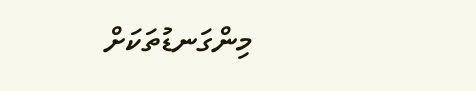މިންގަނޑުތަކަށް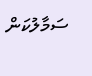ސަމާލުކަން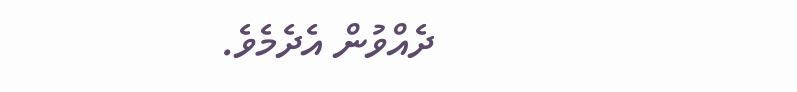ދެއްވުން އެދެމެވެ.